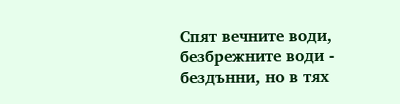Спят вечните води, безбрежните води - бездънни, но в тях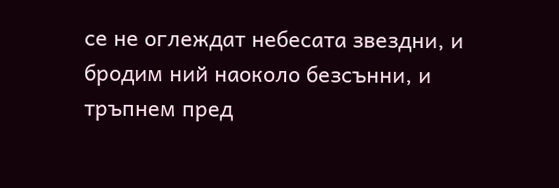се не оглеждат небесата звездни, и бродим ний наоколо безсънни, и тръпнем пред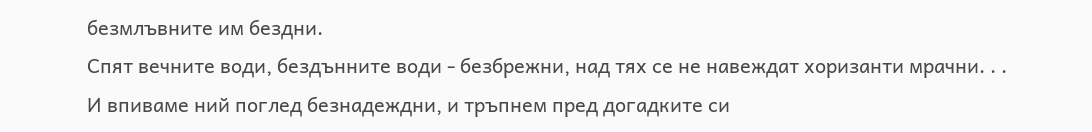безмлъвните им бездни.
Спят вечните води, бездънните води - безбрежни, над тях се не навеждат хоризанти мрачни. . . И впиваме ний поглед безнадеждни, и тръпнем пред догадките си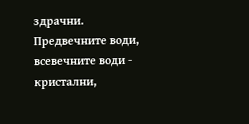здрачни.
Предвечните води, всевечните води - кристални,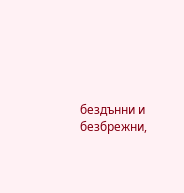бездънни и безбрежни,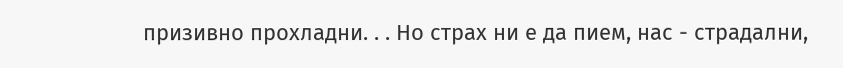призивно прохладни. . . Но страх ни е да пием, нас - страдални,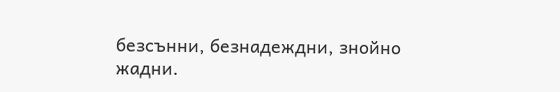безсънни, безнадеждни, знойно жадни.